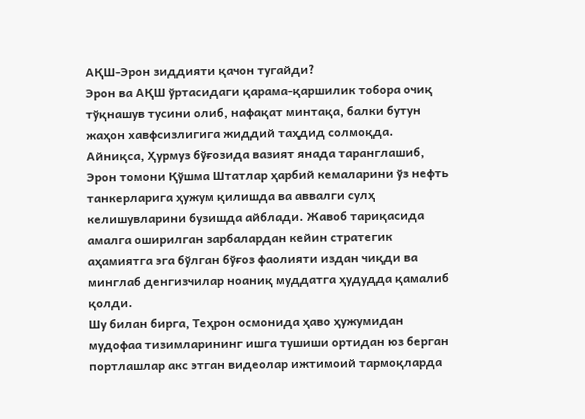АҚШ-Эрон зиддияти қачон тугайди?
Эрон ва АҚШ ўртасидаги қарама-қаршилик тобора очиқ тўқнашув тусини олиб, нафақат минтақа, балки бутун жаҳон хавфсизлигига жиддий таҳдид солмоқда.
Айниқса, Ҳурмуз бўғозида вазият янада таранглашиб, Эрон томони Қўшма Штатлар ҳарбий кемаларини ўз нефть танкерларига ҳужум қилишда ва аввалги сулҳ келишувларини бузишда айблади. Жавоб тариқасида амалга оширилган зарбалардан кейин стратегик аҳамиятга эга бўлган бўғоз фаолияти издан чиқди ва минглаб денгизчилар ноаниқ муддатга ҳудудда қамалиб қолди.
Шу билан бирга, Теҳрон осмонида ҳаво ҳужумидан мудофаа тизимларининг ишга тушиши ортидан юз берган портлашлар акс этган видеолар ижтимоий тармоқларда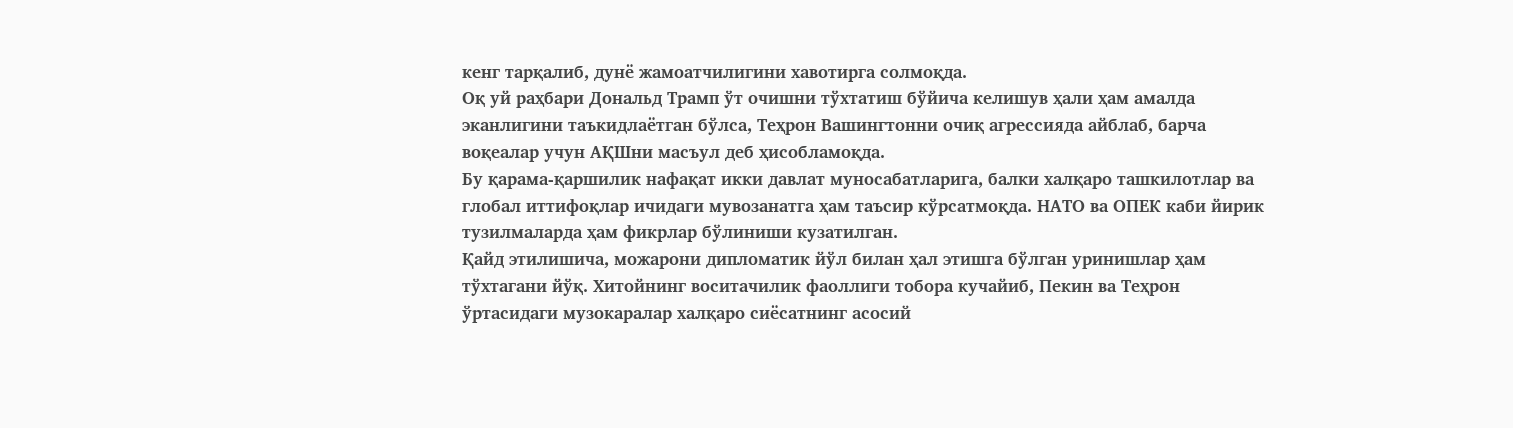кенг тарқалиб, дунё жамоатчилигини хавотирга солмоқда.
Оқ уй раҳбари Дональд Трамп ўт очишни тўхтатиш бўйича келишув ҳали ҳам амалда эканлигини таъкидлаётган бўлса, Теҳрон Вашингтонни очиқ агрессияда айблаб, барча воқеалар учун АҚШни масъул деб ҳисобламоқда.
Бу қарама-қаршилик нафақат икки давлат муносабатларига, балки халқаро ташкилотлар ва глобал иттифоқлар ичидаги мувозанатга ҳам таъсир кўрсатмоқда. НАТО ва ОПЕК каби йирик тузилмаларда ҳам фикрлар бўлиниши кузатилган.
Қайд этилишича, можарони дипломатик йўл билан ҳал этишга бўлган уринишлар ҳам тўхтагани йўқ. Хитойнинг воситачилик фаоллиги тобора кучайиб, Пекин ва Теҳрон ўртасидаги музокаралар халқаро сиёсатнинг асосий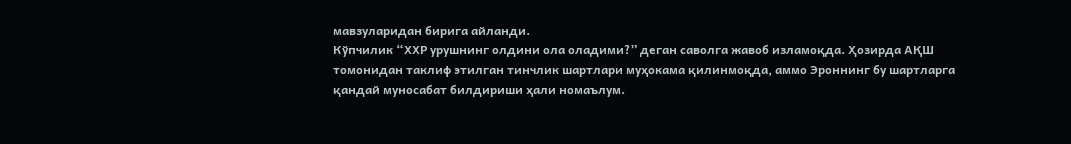мавзуларидан бирига айланди.
Кўпчилик “ХХР урушнинг олдини ола оладими?” деган саволга жавоб изламоқда. Ҳозирда АҚШ томонидан таклиф этилган тинчлик шартлари муҳокама қилинмоқда, аммо Эроннинг бу шартларга қандай муносабат билдириши ҳали номаълум.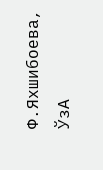Ф.Яхшибоева, ЎзА